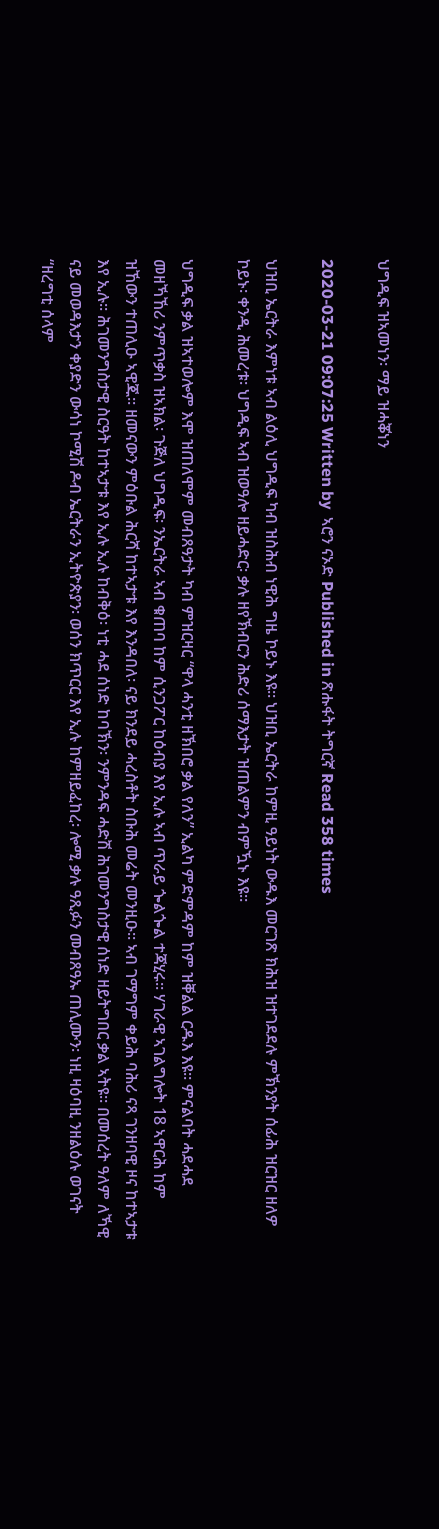ህግዲፍ ዝኣመነን፡ ማይ ዝሓቖነን

2020-03-21 09:07:25 Written by  ኣሮን ናኦድ Published in ጽሑፋት ትግርኛ Read 358 times

ህዝቢ ኤርትራ እምነቱ ኣብ ልዕሊ ህግዲፍ ካብ ዝስሕብ ነዊሕ ግዜ ኮይኑ እዩ። ህዝቢ ኤርትራ ከምዚ ዓይነት ውዱእ መርገጽ ክሕዝ ዝተገደደሉ ምኽንያት ሰፊሕ ዝርዝር ዘለዎ ኮይኑ፡ ቀንዲ ሕመረቱ፡ ህግዲፍ ኣብ ዝወዓሎ ዘይሓድር፡ ቃሉ ዘየኽብርን ሕድሪ ሰማእታት ዝጠልምን ብምዃኑ እዩ።

ህግዲፍ ቃል ዝኣተወሎም እሞ ዝጠለሞም መብጸዓታት ካብ ምዝርዛር “ዋላ ሓንቲ ዘኽበሮ ቃል የለን” ኢልካ ምድምዳም ከም ዝቐልል ርዱእ እዩ። ምናልባት ሓደሓደ መዘኻኸሪ ንምጥቃስ ዝኣክል፡ ጉጅለ ህግዲፍ፡ ንኤርትራ ኣብ ቁጠባ ከም ሲንጋፖር ከዕብያ እየ ኢሉ ኣብ ጥራይ ጐልጐል ተጃሂሩ። ሃገራዊ ኣገልግሎት 18 ኣዋርሕ ከም ዝኸውን ተጠሊዑ ኣዊጁ። ዘመናውን ምዕቡል ሕርሻ ከተኣታቱ እየ እንዳበለ፡ ናይ ክንደይ ሓረስቶት ስቡሕ መሬት መንዚዑ። ኣብ ገማግም ቀይሕ ባሕሪ ናጻ ገንዘባዊ ዞና ከተኣታቱ እየ ኢሉ። ሕገመንግስታዊ ስርዓት ከተኣታቱ እየ ኢሉ ኢሉ ከብቅዕ፡ ነቲ ሓደ ሰነድ ከባኽን፡ ንምንዳፍ ሓድሽ ሕገመንግስታዊ ሰነድ ዘይትግበር ቃል ኣትዩ። በመሰረት ዓለም ለኻዊ ናይ መወዳእታን ቀያድን ውሳነ ኮሚሽ ዶብ ኤርትራን ኢትዮጵያን፡ ወሰን ክጥርር እየ ኢሉ ከምዘይፈከረ፡ ሎሚ ቃሉ ዓጺፉን መብጸዓኡ ጠሊሙን፡ ነዚ ዛዕባዚ ንዘልዕሉ ወገናት “ዘረግቲ ሰላም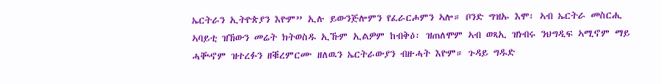ኤርትራን ኢትዮጵያን እዮም” ኢሉ ይውንጅሎምን የፈራርሖምን ኣሎ። ቦንድ ግዝኡ እሞ፡ ኣብ ኤርትራ መስርሒ ኣባይቲ ዝኸውን መሬት ክትወስዱ ኢኹም ኢልዎም ከብቅዕ፡ ዝጠለሞም ኣብ ወጻኢ ዝነብሩ ንህግዲፍ ኣሚኖም ማይ ሓቚኖም ዝተረፉን ዘቑረምርሙ ዘለዉን ኤርትራውያን ብዙሓት እዮም። ጉዳይ ግዱድ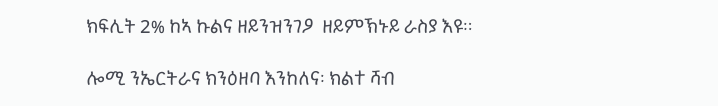ክፍሊት 2% ከኣ ኩልና ዘይንዝንገዖ  ዘይምኽኑይ ራስያ እዩ።

ሎሚ ንኤርትራና ክንዕዘባ እንከለና፡ ክልተ ሻብ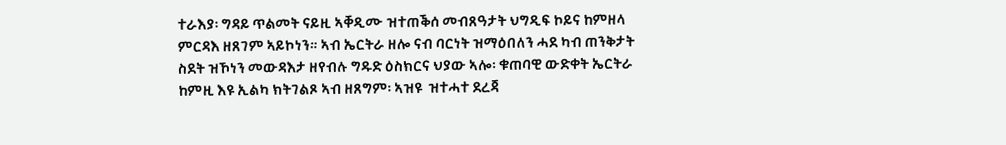ተራእያ፡ ግዳይ ጥልመት ናይዚ ኣቐዲሙ ዝተጠቕሰ መብጸዓታት ህግዲፍ ኮይና ከምዘላ ምርዳእ ዘጸገም ኣይኮነን። ኣብ ኤርትራ ዘሎ ናብ ባርነት ዝማዕበለን ሓደ ካብ ጠንቅታት ስደት ዝኾነን መውዳእታ ዘየብሉ ግዱድ ዕስክርና ህያው ኣሎ፡ ቁጠባዊ ውድቀት ኤርትራ ከምዚ እዩ ኢልካ ክትገልጾ ኣብ ዘጸግም፡ ኣዝዩ  ዝተሓተ ደረጃ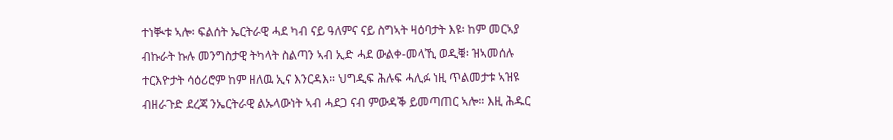ተነቚቱ ኣሎ፡ ፍልሰት ኤርትራዊ ሓደ ካብ ናይ ዓለምና ናይ ስግኣት ዛዕባታት እዩ፡ ከም መርኣያ ብኩራት ኩሉ መንግስታዊ ትካላት ስልጣን ኣብ ኢድ ሓደ ውልቀ-መላኺ ወዲቑ፡ ዝኣመሰሉ ተርእዮታት ሳዕሪሮም ከም ዘለዉ ኢና እንርዳእ። ህግዲፍ ሕሉፍ ሓሊፉ ነዚ ጥልመታቱ ኣዝዩ ብዘራጉድ ደረጃ ንኤርትራዊ ልኡላውነት ኣብ ሓደጋ ናብ ምውዳቕ ይመጣጠር ኣሎ። እዚ ሕዱር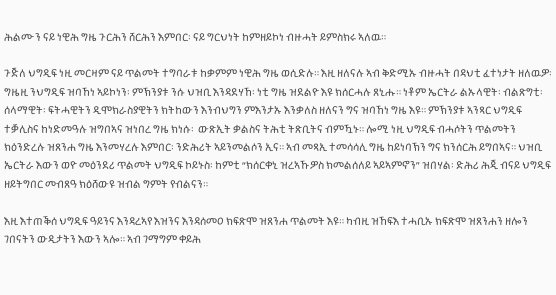ሕልሙን ናይ ነዊሕ ግዜ ጉርሕን ሸርሕን እምበር፡ ናይ ግርህነት ከምዘይኮነ ብዙሓት ይምስክሩ ኣለዉ።

ጉጅለ ህግዲፍ ነዚ መርዛም ናይ ጥልመት ተግባራቱ ከቃምም ነዊሕ ግዜ ወሲድሉ። እዚ ዘለናሉ ኣብ ቅድሚኡ ብዙሓት በዳህቲ ፈተነታት ዘለዉዎ፡ ግዜዚ ንህግዲፍ ዝባኸነ ኣይኮነን፡ ምኽንያቱ ንሱ ህዝቢ እንዳደሃኸ፡ ነቲ ግዜ ዝደልዮ እዩ ክሰርሓሉ ጸኒሑ። ነቶም ኤርትራ ልኡላዊት፡ ብልጽግቲ፡ ሰላማዊት፡ ፍትሓዊትን ዲሞክራስያዊትን ክትከውን እንብህግን ምእንታኡ እንቃለስ ዘለናን ግና ዝባኸነ ግዜ እዩ። ምኽንያቱ ኣንጻር ህግዲፍ ተቓሊስና ከነድመዓሉ ዝግበኣና ዝነበረ ግዜ ክነሱ፡  ውጽኢት ቃልስና ትሕቲ ትጽቢትና ብምዃኑ። ሎሚ ነዚ ህግዲፍ ብሓሶትን ጥልመትን ክዕንድረሉ ዝጸንሐ ግዜ እንመሃረሉ እምበር፡ ንድሕሪት ኣይንመልሶን ኢና። ኣብ መጻኢ ተመሳሳሊ ግዜ ከይነባኽን ግና ክንሰርሕ ይግበኣና። ህዝቢ ኤርትራ እውን ወዮ መዕንደሪ ጥልመት ህግዲፍ ኮይኑስ፡ ከምቲ “ክሰርቀኒ ዝረኣኹዎስ ክመልሰለይ ኣይኣምኖን” ዝበሃል፡ ድሕሪ ሕጂ ብናይ ህግዲፍ ዘይትግበር መብጸዓ ክዕሸውዩ ዝብል ግምት የብልናን።

እዚ እተጠቕሰ ህግዲፍ ዓይንና እንዳረኣየ እዝንና እንዳሰመዐ ክፍጽሞ ዝጸንሐ ጥልመት እዩ። ካብዚ ዝኸፍእ ተሓቢኡ ክፍጽሞ ዝጸንሐን ዘሎን ገበናትን ውዲታትን እውን ኣሎ። ኣብ ገማግም ቀይሕ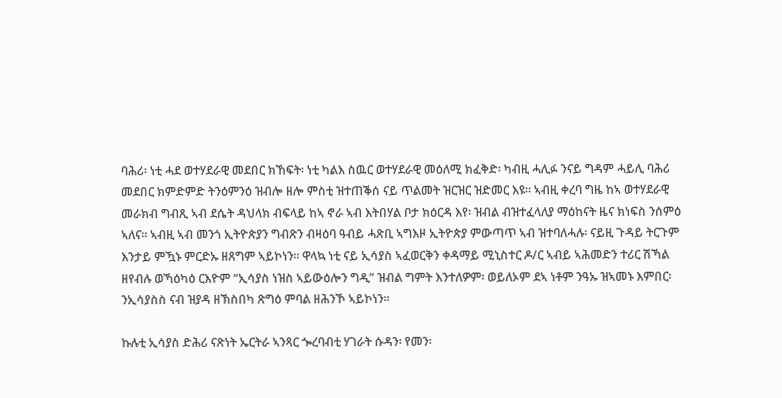ባሕሪ፡ ነቲ ሓደ ወተሃደራዊ መደበር ክኸፍት፡ ነቲ ካልእ ስዉር ወተሃደራዊ መዕለሚ ክፈቅድ፡ ካብዚ ሓሊፉ ንናይ ግዳም ሓይሊ ባሕሪ መደበር ክምድምድ ትንዕምንዕ ዝብሎ ዘሎ ምስቲ ዝተጠቕሰ ናይ ጥልመት ዝርዝር ዝድመር እዩ። ኣብዚ ቀረባ ግዜ ከኣ ወተሃደራዊ መራክብ ግብጺ ኣብ ደሴት ዳህላክ ብፍላይ ከኣ ኖራ ኣብ እትበሃል ቦታ ክዕርዳ እየ፡ ዝብል ብዝተፈላለያ ማዕከናት ዜና ክነፍስ ንሰምዕ ኣለና። ኣብዚ ኣብ መንጎ ኢትዮጵያን ግብጽን ብዛዕባ ዓብይ ሓጽቢ ኣግእዞ ኢትዮጵያ ምውጣጥ ኣብ ዝተባለሓሉ፡ ናይዚ ጉዳይ ትርጉም እንታይ ምዃኑ ምርድኡ ዘጸግም ኣይኮነን። ዋላኳ ነቲ ናይ ኢሳያስ ኣፈወርቅን ቀዳማይ ሚኒስተር ዶ/ር ኣብይ ኣሕመድን ተሪር ሽኻል ዘየብሉ ወኻዕካዕ ርእዮም “ኢሳያስ ነዝስ ኣይውዕሎን ግዲ” ዝብል ግምት እንተለዎም፡ ወይለኦም ደኣ ነቶም ንዓኡ ዝኣመኑ እምበር፡ ንኢሳያስስ ናብ ዝያዳ ዘኽስበካ ጽግዕ ምባል ዘሕንኾ ኣይኮነን።

ኩሉቲ ኢሳያስ ድሕሪ ናጽነት ኤርትራ ኣንጻር ጐረባብቲ ሃገራት ሱዳን፡ የመን፡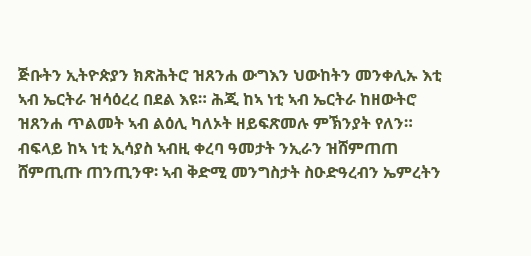ጅቡትን ኢትዮጵያን ክጽሕትሮ ዝጸንሐ ውግእን ህውከትን መንቀሊኡ እቲ ኣብ ኤርትራ ዝሳዕረረ በደል እዩ። ሕጂ ከኣ ነቲ ኣብ ኤርትራ ከዘውትሮ ዝጸንሐ ጥልመት ኣብ ልዕሊ ካለኦት ዘይፍጽመሉ ምኽንያት የለን። ብፍላይ ከኣ ነቲ ኢሳያስ ኣብዚ ቀረባ ዓመታት ንኢራን ዝሸምጠጠ ሸምጢጡ ጠንጢንዋ፡ ኣብ ቅድሚ መንግስታት ስዑድዓረብን ኤምረትን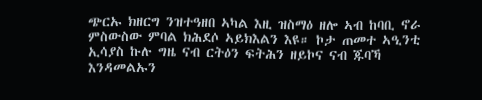ጭርኡ ክዘርግ ንዝተዓዘበ ኣካል እዚ ዝስማዕ ዘሎ ኣብ ከባቢ ኖራ ምስውስው ምባል ክሕደሶ ኣይክእልን እዩ። ኮታ ጠመተ ኣዒንቲ ኢሳያስ ኩሉ ግዜ ናብ ርትዕን ፍትሕን ዘይኮና ናብ ጁባኻ እንዳመልኡን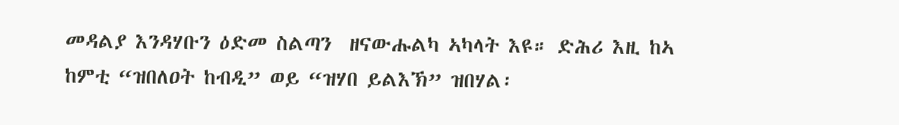መዳልያ እንዳሃቡን ዕድመ ስልጣን  ዘናውሑልካ ኣካላት እዩ። ድሕሪ እዚ ከኣ ከምቲ “ዝበለዐት ከብዲ” ወይ “ዝሃበ ይልእኽ” ዝበሃል፡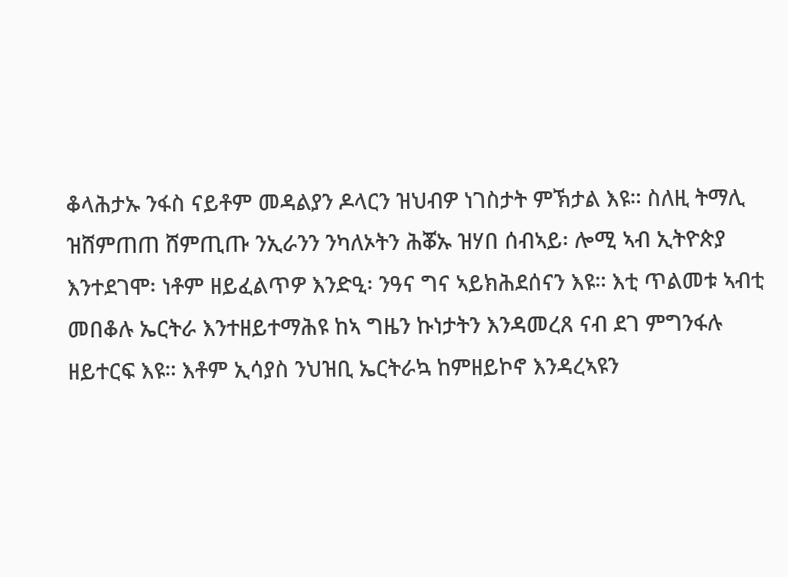ቆላሕታኡ ንፋስ ናይቶም መዳልያን ዶላርን ዝህብዎ ነገስታት ምኽታል እዩ። ስለዚ ትማሊ ዝሸምጠጠ ሸምጢጡ ንኢራንን ንካለኦትን ሕቖኡ ዝሃበ ሰብኣይ፡ ሎሚ ኣብ ኢትዮጵያ እንተደገሞ፡ ነቶም ዘይፈልጥዎ እንድዒ፡ ንዓና ግና ኣይክሕደሰናን እዩ። እቲ ጥልመቱ ኣብቲ መበቆሉ ኤርትራ እንተዘይተማሕዩ ከኣ ግዜን ኩነታትን እንዳመረጸ ናብ ደገ ምግንፋሉ ዘይተርፍ እዩ። እቶም ኢሳያስ ንህዝቢ ኤርትራኳ ከምዘይኮኖ እንዳረኣዩን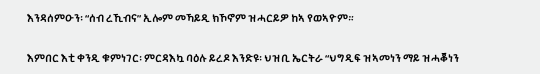እንዳሰምዑን፡ “ሰብ ረኺብና” ኢሎም መኻይዲ ክኾኖም ዝሓርይዎ ከኣ የወኣዮም።

እምበር እቲ ቀንዲ ቁምነገር፡ ምርዳእኳ ባዕሉ ይረዶ እንድዩ፡ ህዝቢ ኤርትራ “ህግዲፍ ዝኣመነን ማይ ዝሓቖነን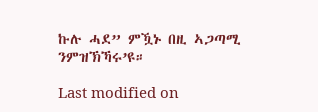ኩሉ ሓደ” ምዃኑ በዚ ኣጋጣሚ ንምዝኽኻሩ’ዩ።

Last modified on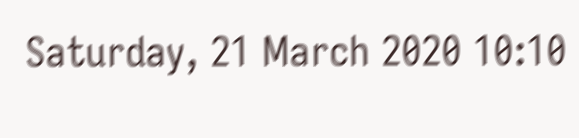Saturday, 21 March 2020 10:10